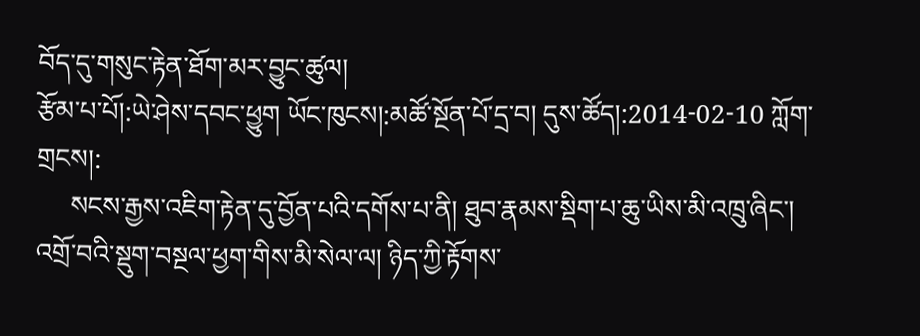བོད་དུ་གསུང་རྟེན་ཐོག་མར་བྱུང་ཚུལ།
རྩོམ་པ་པོ།:ཡེ་ཤེས་དབང་ཕྱུག ཡོང་ཁུངས།:མཚོ་སྔོན་པོ་དྲ་བ། དུས་ཚོད།:2014-02-10 ཀློག་གྲངས།:
     སངས་རྒྱས་འཇིག་རྟེན་དུ་བྱོན་པའི་དགོས་པ་ནི། ཐུབ་རྣམས་སྡིག་པ་ཆུ་ཡིས་མི་འཁྲུ་ཞིང་། འགྲོ་བའི་སྡུག་བསྔལ་ཕྱག་གིས་མི་སེལ་ལ། ཉིད་ཀྱི་རྟོགས་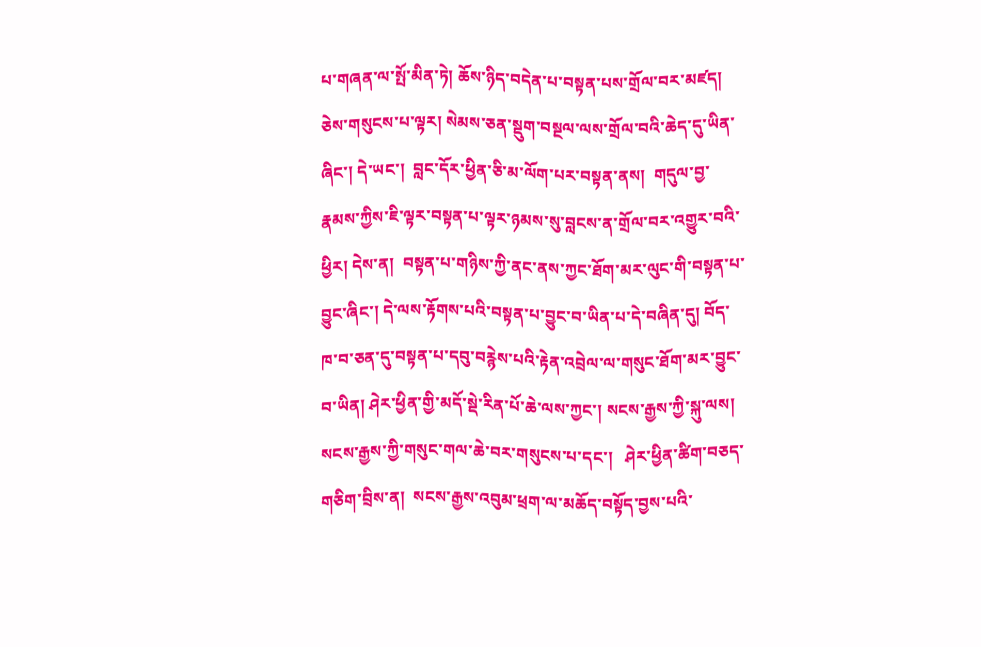པ་གཞན་ལ་སྤོ་མིན་ཏེ། ཆོས་ཉིད་བདེན་པ་བསྟན་པས་གྲོལ་བར་མཛད། ཅེས་གསུངས་པ་ལྟར། སེམས་ཅན་སྡུག་བསྔལ་ལས་གྲོལ་བའི་ཆེད་དུ་ཡིན་ཞིང་། དེ་ཡང་།  བླང་དོར་ཕྱིན་ཅི་མ་ལོག་པར་བསྟན་ནས།  གདུལ་བྱ་རྣམས་ཀྱིས་ཇི་ལྟར་བསྟན་པ་ལྟར་ཉམས་སུ་བླངས་ན་གྲོལ་བར་འགྱུར་བའི་ཕྱིར། དེས་ན།  བསྟན་པ་གཉིས་ཀྱི་ནང་ནས་ཀྱང་ཐོག་མར་ལུང་གི་བསྟན་པ་བྱུང་ཞིང་། དེ་ལས་རྟོགས་པའི་བསྟན་པ་བྱུང་བ་ཡིན་པ་དེ་བཞིན་དུ། བོད་ཁ་བ་ཅན་དུ་བསྟན་པ་དབུ་བརྙེས་པའི་རྟེན་འབྲེལ་ལ་གསུང་ཐོག་མར་བྱུང་བ་ཡིན། ཤེར་ཕྱིན་གྱི་མདོ་སྡེ་རིན་པོ་ཆེ་ལས་ཀྱང་། སངས་རྒྱས་ཀྱི་སྐུ་ལས།   སངས་རྒྱས་ཀྱི་གསུང་གལ་ཆེ་བར་གསུངས་པ་དང་།   ཤེར་ཕྱིན་ཚིག་བཅད་གཅིག་བྲིས་ན།  སངས་རྒྱས་འབུམ་ཕྲག་ལ་མཆོད་བསྟོད་བྱས་པའི་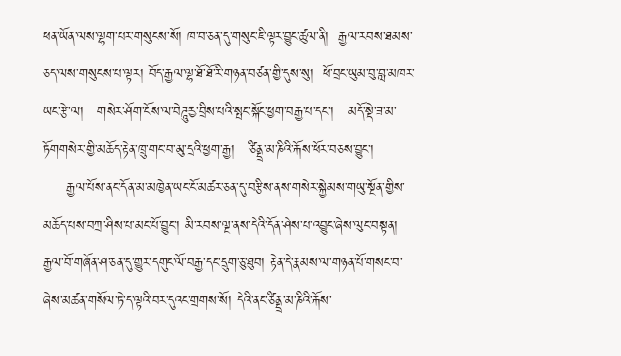ཕན་ཡོན་ལས་ལྷག་པར་གསུངས་སོ། ཁ་བ་ཅན་དུ་གསུང་ཇི་ལྟར་བྱུང་ཚུལ་ནི།  རྒྱལ་རབས་ཐམས་ཅད་ལས་གསུངས་པ་ལྟར། བོད་རྒྱལ་ལྷ་ཐོ་ཐོ་རི་གཉན་བཙན་གྱི་དུས་སུ།  ཕོ་བྲང་ཡུམ་བུ་བླ་མཁར་ཡང་རྩེ་ལ།   གསེར་ཤོག་ངོས་ལ་བེཌཱུརྱ་བྲིས་པའི་སྤང་སྐོང་ཕྱག་བརྒྱ་པ་དང་།   མདོ་སྡེ་ཟ་མ་ཏོགགསེར་གྱི་མཆོད་རྟེན་ཁྲུ་གང་བ་མུ་དྲའི་ཕྱག་རྒྱ།   ཙིནྡྲ་མ་ཎིའི་རྐོས་ཕོར་བཅས་བྱུང་།
     རྒྱལ་པོས་ནང་དོན་མ་མཁྱེན་ཡང་ངོ་མཚར་ཅན་དུ་བརྩིས་ནས་གསེར་སྐྱེམས་གཡུ་སྔོན་གྱིས་མཆོད་པས་བཀྲ་ཤིས་པ་མང་པོ་བྱུང་། མི་རབས་ལྔ་ནས་དེའི་དོན་ཤེས་པ་འབྱུང་ཞེས་ལུང་བསྟན། རྒྱལ་བོ་གཞོན་ཤ་ཅན་དུ་གྱུར་དགུང་ལོ་བརྒྱ་དང་དྲུག་ཅུ་ཐུབ། རྟེན་དེ་རྣམས་ལ་གཉན་པོ་གསང་བ་ཞེས་མཚན་གསོལ་ཏེ་ད་ལྟའི་བར་དུའང་གྲགས་སོ། དེའི་ནང་ཙིནྡྲ་མ་ཎིའི་རྐོས་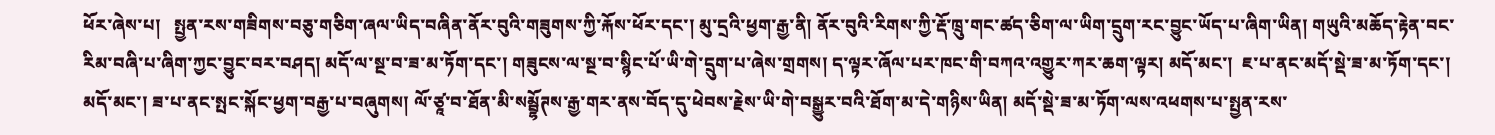ཕོར་ཞེས་པ།   སྤྱན་རས་གཟིགས་བཅུ་གཅིག་ཞལ་ཡིད་བཞིན་ནོར་བུའི་གཟུགས་ཀྱི་རྐོས་ཕོར་དང་། མུ་དྲའི་ཕྱག་རྒྱ་ནི། ནོར་བུའི་རིགས་ཀྱི་རྡོ་ཁྲུ་གང་ཚད་ཅིག་ལ་ཡིག་དྲུག་རང་བྱུང་ཡོད་པ་ཞིག་ཡིན། གཡུའི་མཆོད་རྟེན་བང་རིམ་བཞི་པ་ཞིག་ཀྱང་བྱུང་བར་བཤད། མདོ་ལ་སྔ་བ་ཟ་མ་ཏོག་དང་། གཟུངས་ལ་སྔ་བ་སྙིང་པོ་ཡི་གེ་དྲུག་པ་ཞེས་གྲགས། ད་ལྟར་ཞོལ་པར་ཁང་གི་བཀའ་འགྱུར་ཀར་ཆག་ལྟར། མདོ་མང་།  ཇ་པ་ནང་མདོ་སྡེ་ཟ་མ་ཏོག་དང་། མདོ་མང་། ཟ་པ་ནང་སྤང་སྐོང་ཕྱག་བརྒྱ་པ་བཞུགས། ལོ་ཙཱ་བ་ཐོན་མི་སམྦྷོཊས་རྒྱ་གར་ནས་བོད་དུ་ཕེབས་རྗེས་ཡི་གེ་བསྒྱུར་བའི་ཐོག་མ་དེ་གཉིས་ཡིན། མདོ་སྡེ་ཟ་མ་ཏོག་ལས་འཕགས་པ་སྤྱན་རས་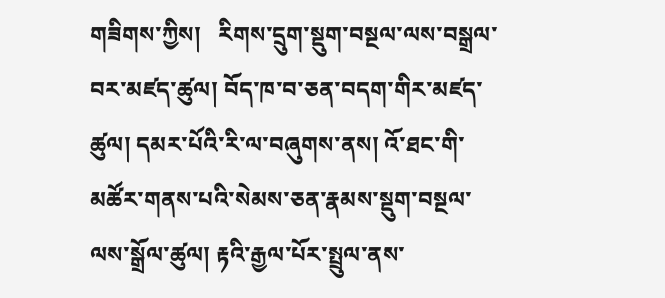གཟིགས་ཀྱིས།   རིགས་དྲུག་སྡུག་བསྔལ་ལས་བསྒྲལ་བར་མཛད་ཚུལ། བོད་ཁ་བ་ཅན་བདག་གིར་མཛད་ཚུལ། དམར་པོའི་རི་ལ་བཞུགས་ནས། འོ་ཐང་གི་མཚོར་གནས་པའི་སེམས་ཅན་རྣམས་སྡུག་བསྔལ་ལས་སྒྲོལ་ཚུལ། རྟའི་རྒྱལ་པོར་སྤྲུལ་ནས་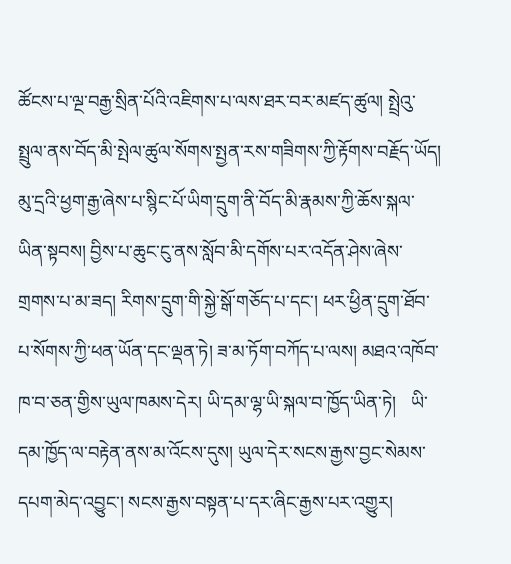ཚོངས་པ་ལྔ་བརྒྱ་སྲིན་པོའི་འཇིགས་པ་ལས་ཐར་བར་མཛད་ཚུལ། སྤྲེའུ་སྤྲུལ་ནས་བོད་མི་སྤེལ་ཚུལ་སོགས་སྤྱན་རས་གཟིགས་ཀྱི་རྟོགས་བརྗོད་ཡོད། མུ་དྲའི་ཕྱག་རྒྱ་ཞེས་པ་སྙིང་པོ་ཡིག་དྲུག་ནི་བོད་མི་རྣམས་ཀྱི་ཆོས་སྐལ་ཡིན་སྟབས། བྱིས་པ་ཆུང་ངུ་ནས་སློབ་མི་དགོས་པར་འདོན་ཤེས་ཞེས་གྲགས་པ་མ་ཟད། རིགས་དྲུག་གི་སྐྱེ་སྒོ་གཅོད་པ་དང་། ཕར་ཕྱིན་དྲུག་ཐོབ་པ་སོགས་ཀྱི་ཕན་ཡོན་དང་ལྡན་ཏེ། ཟ་མ་ཏོག་བཀོད་པ་ལས། མཐའ་འཁོབ་ཁ་བ་ཅན་གྱིས་ཡུལ་ཁམས་དེར། ཡི་དམ་ལྷ་ཡི་སྐལ་བ་ཁྱོད་ཡིན་ཏེ།   ཡི་དམ་ཁྱོད་ལ་བརྟེན་ནས་མ་འོངས་དུས། ཡུལ་དེར་སངས་རྒྱས་བྱང་སེམས་དཔག་མེད་འབྱུང་། སངས་རྒྱས་བསྟན་པ་དར་ཞིང་རྒྱས་པར་འགྱུར།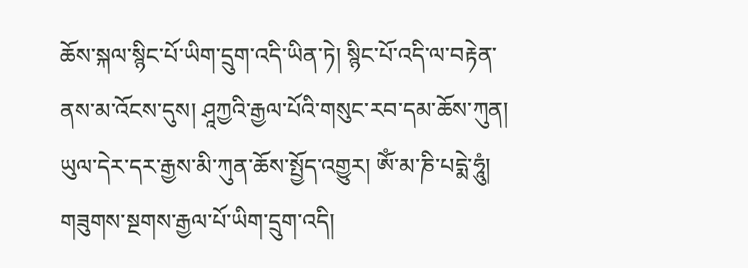ཆོས་སྐལ་སྙིང་པོ་ཡིག་དྲུག་འདི་ཡིན་ཏེ། སྙིང་པོ་འདི་ལ་བརྟེན་ནས་མ་འོངས་དུས། ཤཱཀྱའི་རྒྱལ་པོའི་གསུང་རབ་དམ་ཆོས་ཀུན། ཡུལ་དེར་དར་རྒྱས་མི་ཀུན་ཆོས་སྤྱོད་འགྱུར། ༀ་མ་ཎི་པདྨེ་ཧཱུཾ། གཟུགས་སྔགས་རྒྱལ་པོ་ཡིག་དྲུག་འདི།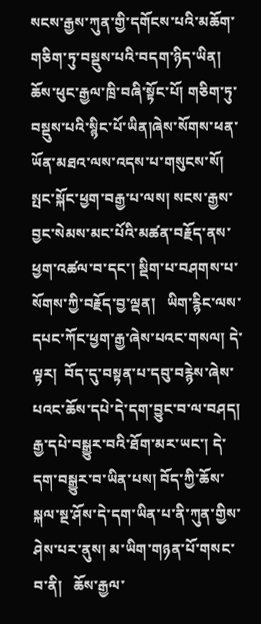སངས་རྒྱས་ཀུན་གྱི་དགོངས་པའི་མཆོག་གཅིག་ཏུ་བསྡུས་པའི་བདག་ཉིད་ཡིན། ཆོས་ཕུང་རྒྱལ་ཁྲི་བཞི་སྟོང་པོ། གཅིག་ཏུ་བསྡུས་པའི་སྙིང་པོ་ཡིན།ཞེས་སོགས་ཕན་ཡོན་མཐའ་ལས་འདས་པ་གསུངས་སོ། སྤང་སྐོང་ཕྱག་བརྒྱ་པ་ལས། སངས་རྒྱས་བྱང་སེམས་མང་པོའི་མཚན་བརྗོད་ནས་ཕྱག་འཚལ་བ་དང་། སྡིག་པ་བཤགས་པ་སོགས་ཀྱི་བརྗོད་བྱ་ལྡན།   ཡིག་རྙིང་ལས་དཔང་ཀོང་ཕྱག་རྒྱ་ཞེས་པའང་གསལ། དེ་ལྟར།  བོད་དུ་བསྟན་པ་དབུ་བརྙེས་ཞེས་པའང་ཆོས་དཔེ་དེ་དག་བྱུང་བ་ལ་བཤད། རྒྱ་དཔེ་བསྒྱུར་བའི་ཐོག་མར་ཡང་། དེ་དག་བསྒྱུར་བ་ཡིན་པས། བོད་ཀྱི་ཆོས་སྐལ་སྔ་ཤོས་དེ་དག་ཡིན་པ་ནི་ཀུན་གྱིས་ཤེས་པར་ནུས། མ་ཡིག་གཉན་པོ་གསང་བ་ནི།   ཆོས་རྒྱལ་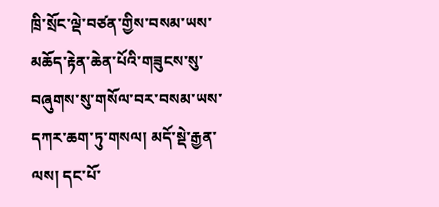ཁྲི་སྲོང་ལྡེ་བཙན་གྱིས་བསམ་ཡས་མཆོད་རྟེན་ཆེན་པོའི་གཟུངས་སུ་བཞུགས་སུ་གསོལ་བར་བསམ་ཡས་དཀར་ཆག་ཏུ་གསལ། མདོ་སྡེ་རྒྱན་ལས། དང་པོ་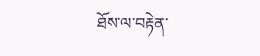ཐོས་ལ་བརྟེན་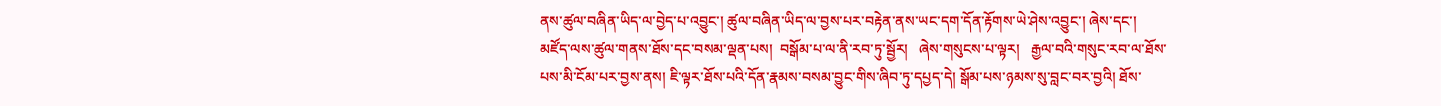ནས་ཚུལ་བཞིན་ཡིད་ལ་བྱེད་པ་འབྱུང་། ཚུལ་བཞིན་ཡིད་ལ་བྱས་པར་བརྟེན་ནས་ཡང་དག་དོན་རྟོགས་ཡེ་ཤེས་འབྱུང་། ཞེས་དང་།  མཛོད་ལས་ཚུལ་གནས་ཐོས་དང་བསམ་ལྡན་པས།  བསྒོམ་པ་ལ་ནི་རབ་ཏུ་སྦྱོར།   ཞེས་གསུངས་པ་ལྟར།   རྒྱལ་བའི་གསུང་རབ་ལ་ཐོས་པས་མི་ངོམ་པར་བྱས་ནས། ཇི་ལྟར་ཐོས་པའི་དོན་རྣམས་བསམ་བྱུང་གིས་ཞིབ་ཏུ་དཔྱད་དེ། སྒོམ་པས་ཉམས་སུ་བླང་བར་བྱའི། ཐོས་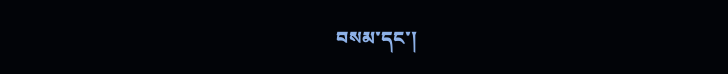བསམ་དང་།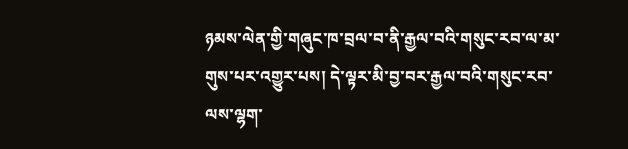ཉམས་ལེན་གྱི་གཞུང་ཁ་བྲལ་བ་ནི་རྒྱལ་བའི་གསུང་རབ་ལ་མ་གུས་པར་འགྱུར་པས། དེ་ལྟར་མི་བྱ་བར་རྒྱལ་བའི་གསུང་རབ་ལས་ལྷག་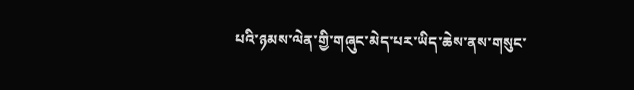པའི་ཉམས་ལེན་གྱི་གཞུང་མེད་པར་ཡིད་ཆེས་ནས་གསུང་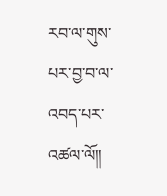རབ་ལ་གུས་པར་བྱ་བ་ལ་འབད་པར་འཚལ་ལོ།།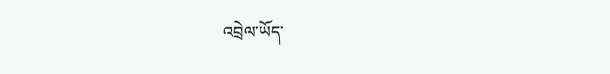འབྲེལ་ཡོད་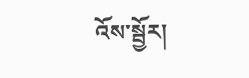འོས་སྦྱོར།